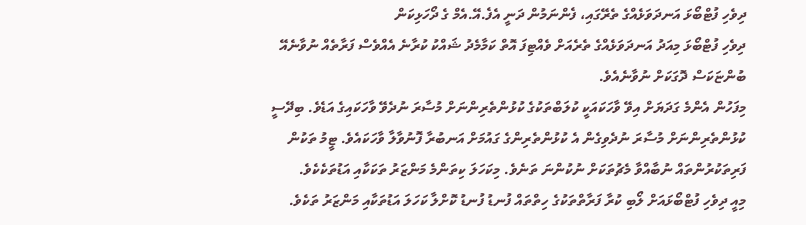ދިވެހި ފުޓްބޯޅަ އަނދަވަޅެއްގެ ތެރޭގައި، ފެންނަމުން ދަނީ އެފެ.އޭ.އެމް ގެ ދޯހަޅިކަން
ދިވެހި ފުޓްބޯޅަ މިއަދު އަނދަވަޅެއްގެ ތެރެއަށް ވެއްޓިފަ އޮތް ކަމާމެދު ޝައްކު ކުރާނެ އެއްވެސް ފަރާތެއް ނުވާނެއޭ ބުންޏަކަސް ދޮގަކަށް ނުވާނެއެވެ.
މިފަހުން އެންމެ ގަދަޔަށް އިވޭ ވާހަކައަކީ ކުލަބްތަކުގެ ކުޅުންތެރިންނަށް މުސާރަ ނުދެވޭ ވާހަކައިގެ އަޑެވެ. ބިދޭސީ ކުޅުންތެރިންނަށް މުސާރަ ނުދެވިގެން އެ ކުޅުންތެރިންގެ ގައުމަށް އަނބުރާ ފޮނުވާލާ ވާހަކައެވެ. ޓީމު ތަކުން ފަރިތަކުރުންތައް ނުބާއްވާ މެޗުތަކަށް ނުކުންނަ ތަނެވެ. މިކަހަލަ ކިތަންމެ މަންޒަރު ތަކަކާއި އަޑުތަކެކެވެ.
މިއީ ދިވެހި ފުޓްބޯޅައަށް ލޯބި ކުރާ ފަރާތްތަކުގެ ހިތްތައް ފުނޑު ފުނޑު ކޮށްލާ ކަހަލަ އަޑުތަކާއި މަންޒަރު ތަކެވެ.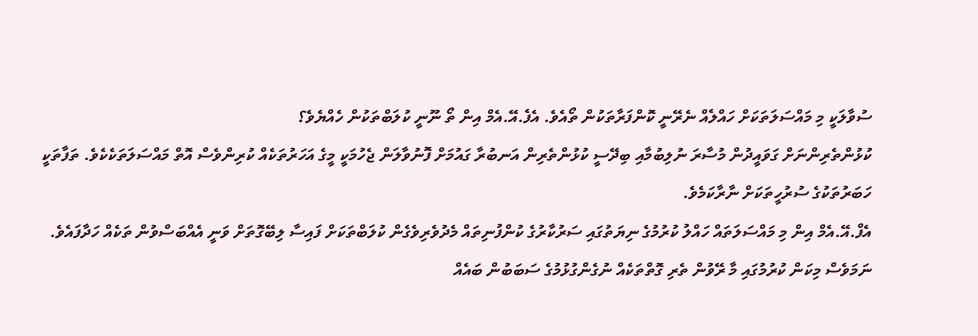ސުވާލަކީ މި މައްސަލަތަކަށް ހައްލެއް ނެރޭނީ ކޮންފަރާތަކުން ތޯއެވެ. އެފެ.އޭ.އެމް އިން ތޯ ނޫނީ ކުލަބްތަކުން ހެއްޔެވެ؟
ކުޅުންތެރިންނަށް ގަވައީދުން މުސާރަ ނުލިބުމާއި ބިދޭސީ ކުޅުންތެރިން އަނބުރާ ގައުމަށް ފޮނުވާލަން ޖެހުމަކީ މީގެ އަހަރުތަކެއް ކުރިންވެސް އޮތް މައްސަލަތަކެކެވެ. ތަފާތަކީ ހަބަރުތަކުގެ ސުރުހީތަކަށް ނާރާކަމެވެ.
އެފް.އޭ.އެމް އިން މި މައްސަލަތައް ހައްލު ކުރުމުގެ ނިޔަތުގައި ސަރުކާރުގެ ކުންފުނިތައް މެދުވެރިވެގެން ކުލަބްތަކަށް ފައިސާ ލިބޭގޮތަށް ވަނީ އެއްބަސްވުން ތަކެއް ހަދާފައެވެ.
ނަމަވެސް މިކަން ކުރުމުގައި މާ ރޭވުން ތެރި ގޮތްތަކެއް ނުގެންގުޅުމުގެ ސަބަބުން ބައެއް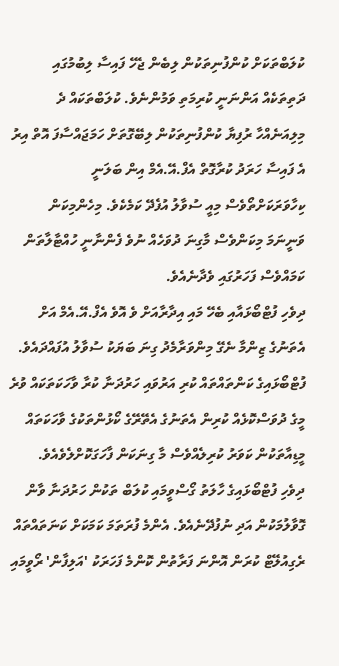ކުލަބްތަކަށް ކުންފުނިތަކުން ލިބެން ޖެހޭ ފައިސާ ލިބުމުގައި ދަތިތަކެއް އަންނަނީ ކުރިމަތި ވަމުންނެވެ. ކުލަބްތަކައް ދެ މިލިއަނެއްހާ ރުފިޔާ ކުންފުނިތަކުން ލިބޭގޮތަށް ހަމަޖައްސާފަ އޮތް އިރު އެ ފައިސާ ހަރަދު ކުރާގޮތް އެފް.އޭ.އެމް އިން ބަލަނީ ކިހާވަރަކަށްތޯވެސް މިއީ ސުވާލު އުފެދޭ ކަމެކެވެ. މިހެންމިކަން ވަނީނަމަ މިކަންވެސް މާގިނަ ދުވަހެއް ނުވެ ފެންނާނީ ހުއްޓާލާތަން ކަމައްވެސް ފަހަރުގައި ވެދާނެއެވެ.
ދިވެހި ފުޓްބޯޅައާއި ބެހޭ މައި އިދާރާއަށް ވެ އޮވެ އެފް.އޭ.އެމް އަށް އެތަނުގެ ޒިންމާ ނެގޭ މިންވަރާމެދު ގިނަ ބަޔަކު ސުވާލު އުފައްދައެވެ. ފުޓްބޯޅައިގެ ކަންތައްތައް ކުރި އަރުވައި ހަރުދަނާ ކުރާ ވާހަކަތަކައް ވުރެ މީގެ ދުވަސްކޮޅެއް ކުރިން އެތަނުގެ އެތޭރޭގެ ކޯޅުންތަކުގެ ވާހަކަތައް މީޑިއާތަކުން ކަވަރު ކުރިލެއްވެސް މާ ގިނަކަން ފާހަގަކޮށްލެވެއެވެ.
ދިވެހި ފުޓްބޯޅައިގެ ހާލަތު ގޯސްވީމައި ކުލަބް ތަކުން ހަރުދަނާ ވާން ގޮވާލުމަކުން އަދި ނުފުދޭނެއެވެ. އެންމެ ފުރަތަމަ ކަމަކަށް ކަނަތައްތައް ރެގިއުލޭޓް ކުރަން އޮންނަ ފަރާތުން ކޮންމެ ފަހަރަކު 'އަލިފާން' ރޯވީމައި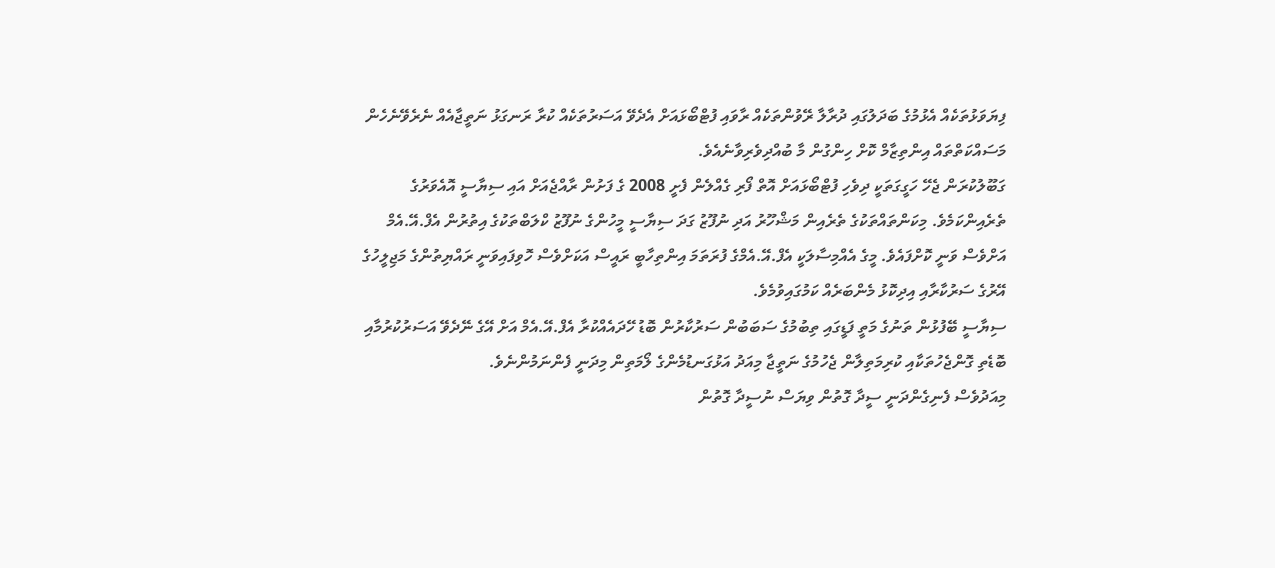ފިޔަވަޅުތަކެއް އެޅުމުގެ ބަދަލުގައި ދުރާލާ ރޭވުންތަކެއް ރާވައި ފުޓްބޯޅައަށް އެދެވޭ އަސަރުތަކެއް ކުރާ ރަނގަޅު ނަތީޖާއެއް ނެރެވޭނެހެން މަސައްކަތްތައް އިންތިޒާމް ކޮށް ހިންގުން މާ ބުއްދިވެރިވާނެއެވެ.
ގަބޫލުކުރަން ޖެހޭ ހަގީގަތަކީ ދިވެހި ފުޓްބޯޅައަށް އޮތް ފޯރި ގެއްލެން ފެށީ 2008 ގެ ފަށުން ރާއްޖެއަށް އައި ސިޔާސީ އޮއެވަރުގެ ތެރެއިންކަމެވެ. މިކަންތައްތަކުގެ ތެރެއިން މަޝްހޫރު އަދި ނުފޫޒު ގަދަ ސިޔާސީ މީހުންގެ ނުފޫޒު ކްލަބްތަކުގެ އިތުރުން އެފް.އޭ.އެމް އަށްވެސް ވަނީ ކޮށްފައެވެ. މީގެ އެއްމިސާލަކީ އެފް.އޭ.އެމްގެ ފުރަތަމަ އިންތިހާބީ ރައީސް އަކަށްވެސް ހޮވިފައިވަނީ ރައްޔިތުންގެ މަޖިލީހުގެ އޭރުގެ ސަރުކާރާއި އިދިކޮޅު މެންބަރެއް ކަމުގައިވުމެވެ.
ސިޔާސީ ބޭފުޅުން ތަނުގެ މަތީ ފަޑީގައި ތިބުމުގެ ސަބަބުން ސަރުކާރުން ބޮޑު ހޭދައެއްކުރާ އެފް.އޭ.އެމް އަށް އޭގެ ނޭދެވޭ އަސަރުކުރުމާއި ބޮޑެތި ގޮންޖެހުތަކާއި ކުރިމަތިލާން ޖެހުމުގެ ނަތީޖާ މިއަދު އަޅުގަނޑުމެންގެ ލޯމަތިން މިދަނީ ފެންނަމުންނެވެ.
މިއަދުވެސް ފެނިގެންދަނީ ސީދާ ގޮތުން ވިޔަސް ނުސީދާ ގޮތުން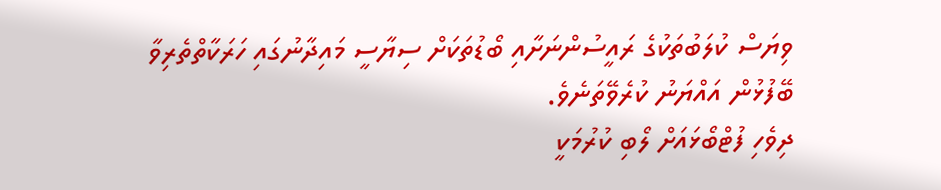ވިޔަސް ކުލަބުތަކުގެ ރައީސުންނަށާއި ބޯޑުތަކަށް ސިޔާސީ މައިދާނުގައި ހަރަކާތްތެރިވާ ބޭފުޅުން އައްޔަނު ކުރެވޭތަނެވެ.
ދިވެހި ފުޓްބޯޅައަށް ލޯބި ކުރުމަކީ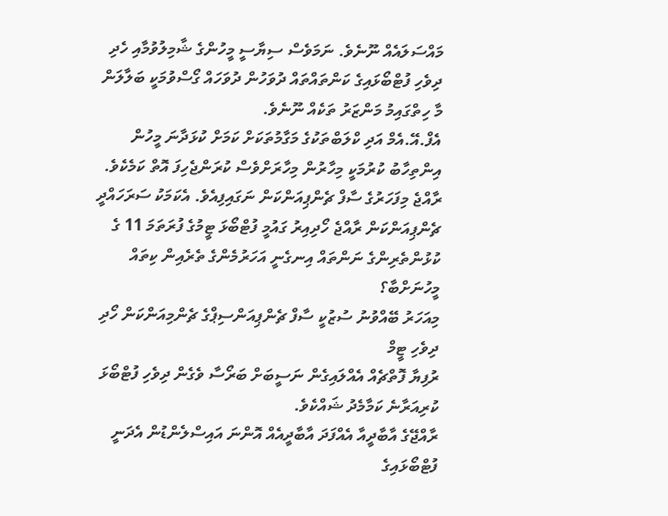މައްސަލައެއް ނޫނެވެ. ނަމަވެސް ސިޔާސީ މީހުންގެ ޝާމިލުވުމާއި ހެދި ދިވެހި ފުޓްބޯޅައިގެ ކަންތައްތައް ދުވަހުން ދުވަހައް ގޯސްވުމަކީ ބަލާލަން މާ ހިތްގައިމު މަންޒަރު ތަކެއް ނޫނެވެ.
އެފް.އޭ.އެމް އަދި ކްލަބްތަކުގެ މަގާމުތަކަށް ކަމަށް ކުޅަދާނަ މީހުން އިންތިހާބު ކުރުމަކީ މިހާރުން މިހާރަށްވެސް ކުރަންޖެހިފަ އޮތް ކަމެކެވެ.
ރާއްޖެ މިފަހަރުގެ ސާފް ޗެންޕިއަންކަން ނަގައިފިއެވެ. އެކަމަކު ސަރަހައްދީ ޗެންޕިއަންކަން ރާއްޖެ ހޯދިއިރު ގައުމީ ފުޓްބޯޅަ ޓީމުގެ ފުރަތަމަ 11 ގެ ކުޅުންތެރިންގެ ނަންތައް އިނގެނީ އަހަރުމެންގެ ތެރެއިން ކިތައް މީހުނަށްބާ؟
މިއަހަރު ބޭއްވުނު ސުޒުކީ ސާފް ޗެންޕިއަންސިޕްގެ ޗެންމިއަންކަން ހޯދި ދިވެހި ޓީމް
ރުފިޔާ ފޮތްޗެއް އެއްލައިގެން ނަސީބަށް ބަރޯސާ ވެގެން ދިވެހި ފުޓްބޯޅަ ކުރިއަރާނެ ކަމާމެދު ޝައްކެވެ.
ރާއްޖޭގެ އާބާދީއާ އެއްފަދަ އާބާދީއެއް އޮންނަ އައިސްލެންޑުން އެދަނީ ފުޓްބޯޅައިގެ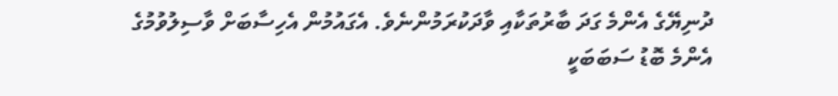ދުނިޔޭގެ އެންމެ ގަދަ ބާރުތަކާއި ވާދަކުރަމުންނެވެ. އެގައުމުން އެހިސާބަށް ވާސިލުވުމުގެ އެންމެ ބޮޑު ސަބަބަކީ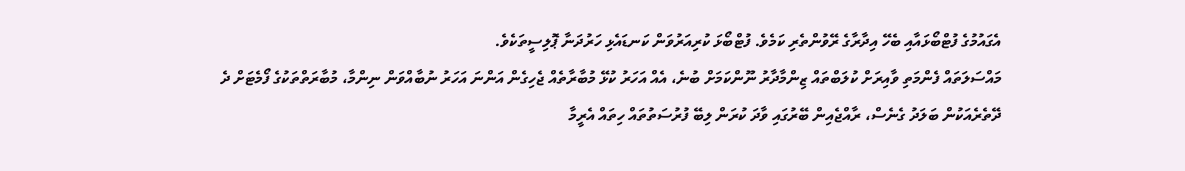އެގައުމުގެ ފުޓްބޯޅައާއި ބެހޭ އިދާރާގެ ރޭވުންތެރި ކަމެވެ. ފުޓްބޯޅަ ކުރިއަރުވަން ކަނޑައެޅި ހަރުދަނާ ޕޮލިސީތަކެވެ.
މައްސަލަތައް ފެންމަތި ވާއިރަށް ކުލަބްތައް ޒިންމާދާރު ނޫންކަމަށް ބުނެ، އެއް އަހަރު ކުޅޭ މުބާރާތެއް ޖެހިގެން އަންނަ އަހަރު ނުބާއްވަން ނިންމާ، މުބާރަތްތަކުގެ ފޯމެޓަށް ދެ ދޭތެރެއަކުން ބަލަދު ގެނެސް، ރާއްޖެއިން ބޭރުގައި ވާދަ ކުރަން ލިބޭ ފުރުސަތުތައް ހިތައް އެރީމާ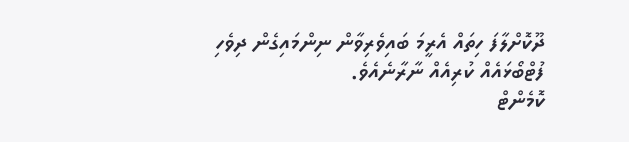ދޫކޮށްލާފަ ހިތައް އެރީމަ ބައިވެރިވާން ނިންމައިގެން ދިވެހި ފުޓްބޯޅައެއް ކުރިއެއް ނާރާނެއެވެ.
ކޮމެންޓް